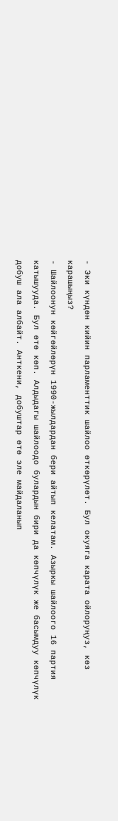- Эки күндөн кийин парламенттик шайлоо өткөрүлөт. Бул окуяга карата ойлоруңуз, көз карашыңыз?
- Шайлоонун көйгөйлөрүн 1990-жылдардан бери айтып келатам. Азыркы шайлоого 16 партия катышууда. Бул өтө көп. Алдыдагы шайлоодо булардын бири да көпчүлүк же басымдуу көпчүлүк добуш ала албайт. Анткени, добуштар өтө эле майдаланып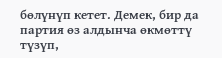бөлүнүп кетет. Демек, бир да партия өз алдынча өкмөттү түзүп,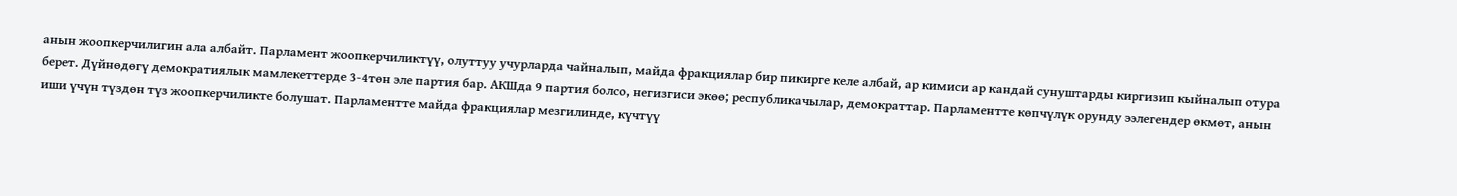анын жоопкерчилигин ала албайт. Парламент жоопкерчиликтүү, олуттуу учурларда чайналып, майда фракциялар бир пикирге келе албай, ар кимиси ар кандай сунуштарды киргизип кыйналып отура берет. Дүйнөдөгү демократиялык мамлекеттерде 3-4төн эле партия бар. АКШда 9 партия болсо, негизгиси экөө; республикачылар, демократтар. Парламентте көпчүлүк орунду ээлегендер өкмөт, анын иши үчүн түздөн түз жоопкерчиликте болушат. Парламентте майда фракциялар мезгилинде, күчтүү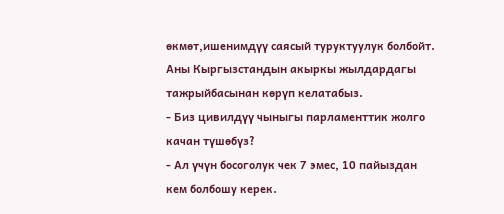өкмөт,ишенимдүү саясый туруктуулук болбойт. Аны Кыргызстандын акыркы жылдардагы тажрыйбасынан көрүп келатабыз.
- Биз цивилдүү чыныгы парламенттик жолго качан түшөбүз?
- Ал үчүн босоголук чек 7 эмес, 10 пайыздан кем болбошу керек.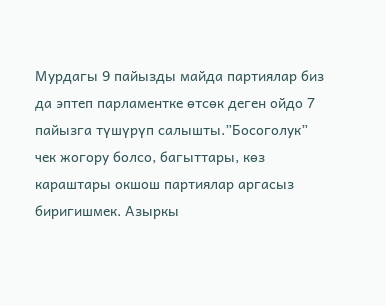Мурдагы 9 пайызды майда партиялар биз да эптеп парламентке өтсөк деген ойдо 7 пайызга түшүрүп салышты.”Босоголук” чек жогору болсо, багыттары, көз караштары окшош партиялар аргасыз биригишмек. Азыркы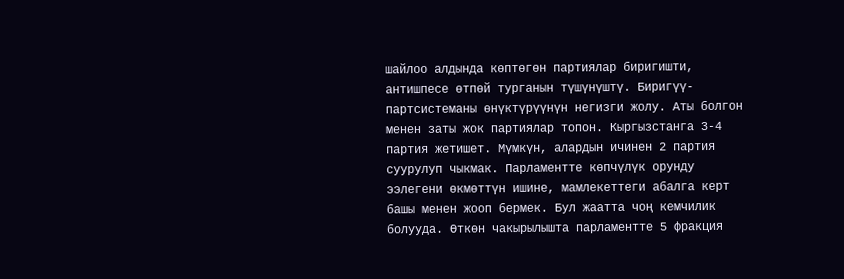шайлоо алдында көптөгөн партиялар биригишти, антишпесе өтпөй турганын түшүнүштү. Биригүү- партсистеманы өнүктүрүүнүн негизги жолу. Аты болгон менен заты жок партиялар топон. Кыргызстанга 3-4 партия жетишет. Мүмкүн, алардын ичинен 2 партия суурулуп чыкмак. Парламентте көпчүлүк орунду ээлегени өкмөттүн ишине, мамлекеттеги абалга керт башы менен жооп бермек. Бул жаатта чоң кемчилик болууда. Өткөн чакырылышта парламентте 5 фракция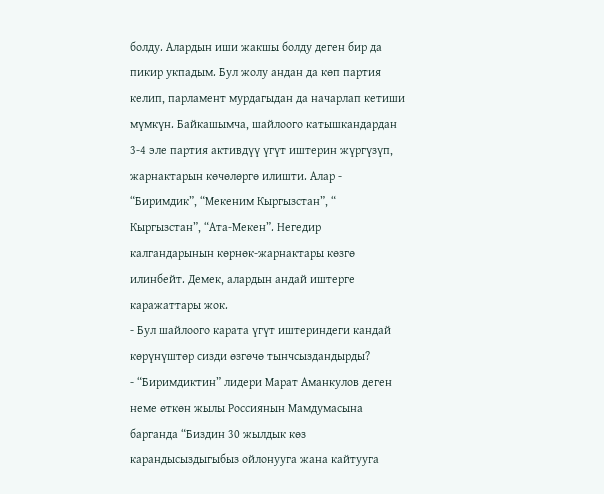болду. Алардын иши жакшы болду деген бир да пикир укпадым. Бул жолу андан да көп партия келип, парламент мурдагыдан да начарлап кетиши мүмкүн. Байкашымча, шайлоого катышкандардан 3-4 эле партия активдүү үгүт иштерин жүргүзүп, жарнактарын көчөлөргө илишти. Алар - “Биримдик”, “Мекеним Кыргызстан”, “ Кыргызстан”, “Ата-Мекен”. Негедир калгандарынын көрнөк-жарнактары көзгө илинбейт. Демек, алардын андай иштерге каражаттары жок.
- Бул шайлоого карата үгүт иштериндеги кандай көрүнүштөр сизди өзгөчө тынчсыздандырды?
- “Биримдиктин” лидери Марат Аманкулов деген неме өткөн жылы Россиянын Мамдумасына барганда “Биздин 30 жылдык көз карандысыздыгыбыз ойлонууга жана кайтууга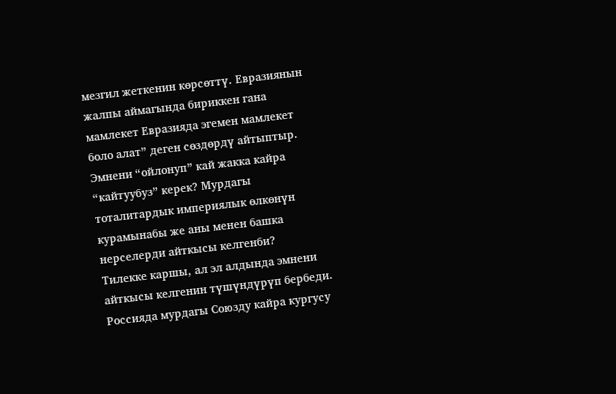мезгил жеткенин көрсөттү. Евразиянын жалпы аймагында бириккен гана мамлекет Евразияда эгемен мамлекет боло алат” деген сөздөрдү айтыптыр. Эмнени “ойлонуп” кай жакка кайра “кайтуубуз” керек? Мурдагы тоталитардык империялык өлкөнүн курамынабы же аны менен башка нерселерди айткысы келгенби?
Тилекке каршы, ал эл алдында эмнени айткысы келгенин түшүндүрүп бербеди. Россияда мурдагы Союзду кайра кургусу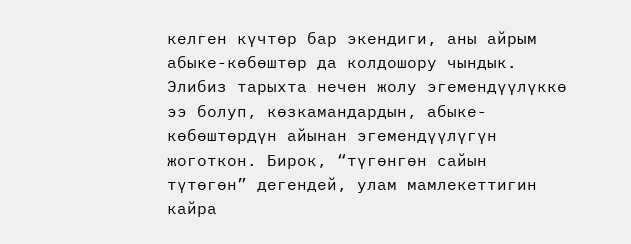келген күчтөр бар экендиги, аны айрым абыке-көбөштөр да колдошору чындык. Элибиз тарыхта нечен жолу эгемендүүлүккө ээ болуп, көзкамандардын, абыке-көбөштөрдүн айынан эгемендүүлүгүн жоготкон. Бирок, “түгөнгөн сайын түтөгөн” дегендей, улам мамлекеттигин кайра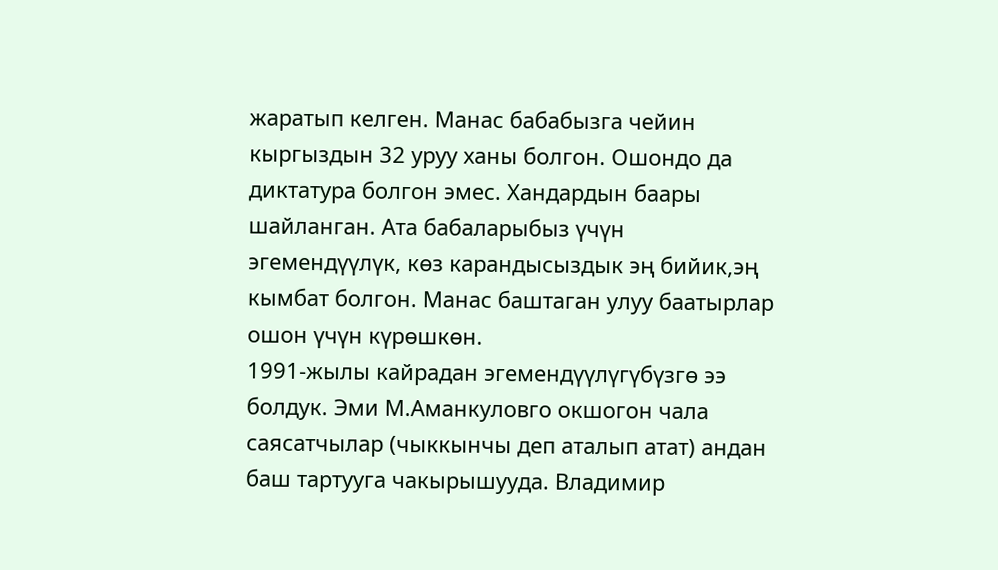жаратып келген. Манас бабабызга чейин кыргыздын 32 уруу ханы болгон. Ошондо да диктатура болгон эмес. Хандардын баары шайланган. Ата бабаларыбыз үчүн эгемендүүлүк, көз карандысыздык эң бийик,эң кымбат болгон. Манас баштаган улуу баатырлар ошон үчүн күрөшкөн.
1991-жылы кайрадан эгемендүүлүгүбүзгө ээ болдук. Эми М.Аманкуловго окшогон чала саясатчылар (чыккынчы деп аталып атат) андан баш тартууга чакырышууда. Владимир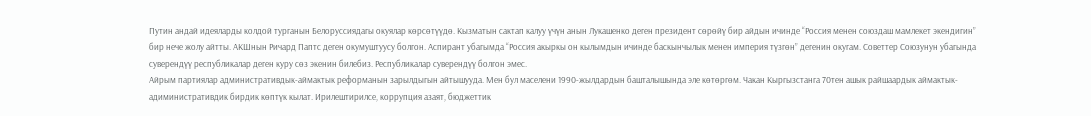Путин андай идеяларды колдой турганын Белоруссиядагы окуялар көрсөтүүдө. Кызматын сактап калуу үчүн анын Лукашенко деген президент сөрөйү бир айдын ичинде “Россия менен союздаш мамлекет экендигин” бир нече жолу айтты. АКШнын Ричард Паптс деген окумуштуусу болгон. Аспирант убагымда “Россия акыркы он кылымдын ичинде баскынчылык менен империя түзгөн” дегенин окугам. Советтер Союзунун убагында суверендүү республикалар деген куру сөз экенин билебиз. Республикалар суверендүү болгон эмес.
Айрым партиялар административдык-аймактык реформанын зарылдыгын айтышууда. Мен бул маселени 1990-жылдардын башталышында эле көтөргөм. Чакан Кыргызстанга 70тен ашык райшаардык аймактык-адиминистративдик бирдик көптүк кылат. Ирилештирилсе, коррупция азаят, бюджеттик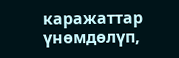каражаттар үнөмдөлүп,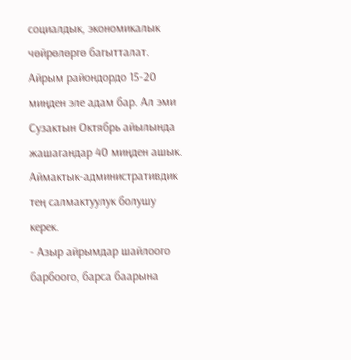социалдык, экономикалык чөйрөлөргө багытталат. Айрым райондордо 15-20 миңден эле адам бар. Ал эми Сузактын Октябрь айылында жашагандар 40 миңден ашык. Аймактык-административдик тең салмактуулук болушу керек.
- Азыр айрымдар шайлоого барбоого, барса баарына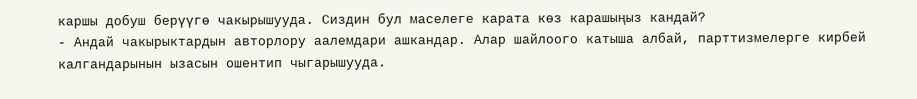каршы добуш берүүгө чакырышууда. Сиздин бул маселеге карата көз карашыңыз кандай?
- Андай чакырыктардын авторлору аалемдари ашкандар. Алар шайлоого катыша албай, парттизмелерге кирбей калгандарынын ызасын ошентип чыгарышууда.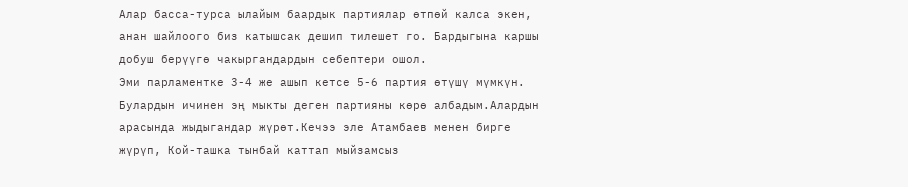Алар басса-турса ылайым баардык партиялар өтпөй калса экен, анан шайлоого биз катышсак дешип тилешет го. Бардыгына каршы добуш берүүгө чакыргандардын себептери ошол.
Эми парламентке 3-4 же ашып кетсе 5-6 партия өтүшү мүмкүн. Булардын ичинен эң мыкты деген партияны көрө албадым.Алардын арасында жыдыгандар жүрөт.Кечээ эле Атамбаев менен бирге жүрүп, Кой-ташка тынбай каттап мыйзамсыз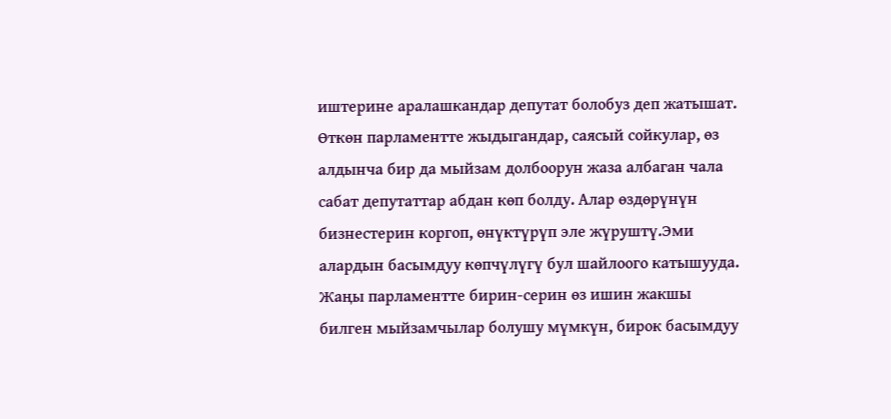иштерине аралашкандар депутат болобуз деп жатышат. Өткөн парламентте жыдыгандар, саясый сойкулар, өз алдынча бир да мыйзам долбоорун жаза албаган чала сабат депутаттар абдан көп болду. Алар өздөрүнүн бизнестерин коргоп, өнүктүрүп эле жүруштү.Эми алардын басымдуу көпчүлүгү бул шайлоого катышууда. Жаңы парламентте бирин-серин өз ишин жакшы билген мыйзамчылар болушу мүмкүн, бирок басымдуу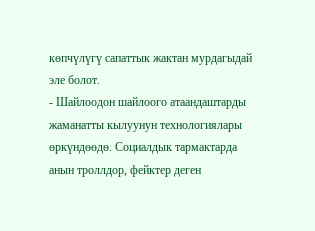көпчүлүгү сапаттык жактан мурдагыдай эле болот.
- Шайлоодон шайлоого атаандаштарды жаманатты кылуунун технологиялары өркүндөөдө. Социалдык тармактарда анын троллдор, фейктер деген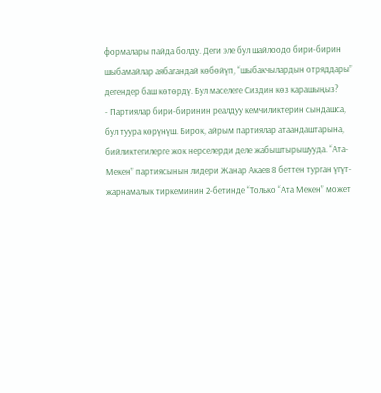формалары пайда болду. Деги эле бул шайлоодо бири-бирин шыбамайлар аябагандай көбөйүп, “шыбакчылардын отряддары” дегендер баш көтөрдү. Бул маселеге Сиздин көз карашыңыз?
- Партиялар бири-биринин реалдуу кемчиликтерин сындашса, бул туура көрүнүш. Бирок, айрым партиялар атаандаштарына, бийликтегилерге жок нерселерди деле жабыштырышууда. “Ата-Мекен” партиясынын лидери Жанар Акаев 8 беттен турган үгүт-жарнамалык тиркеминин 2-бетинде “Только “Ата Мекен” может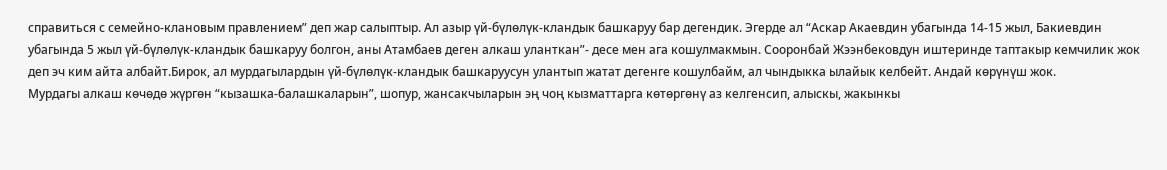справиться с семейно-клановым правлением” деп жар салыптыр. Ал азыр үй-бүлөлүк-кландык башкаруу бар дегендик. Эгерде ал “Аскар Акаевдин убагында 14-15 жыл, Бакиевдин убагында 5 жыл үй-бүлөлүк-кландык башкаруу болгон, аны Атамбаев деген алкаш уланткан”- десе мен ага кошулмакмын. Сооронбай Жээнбековдун иштеринде таптакыр кемчилик жок деп эч ким айта албайт.Бирок, ал мурдагылардын үй-бүлөлүк-кландык башкаруусун улантып жатат дегенге кошулбайм, ал чындыкка ылайык келбейт. Андай көрүнүш жок.
Мурдагы алкаш көчөдө жүргөн “кызашка-балашкаларын”, шопур, жансакчыларын эң чоң кызматтарга көтөргөнү аз келгенсип, алыскы, жакынкы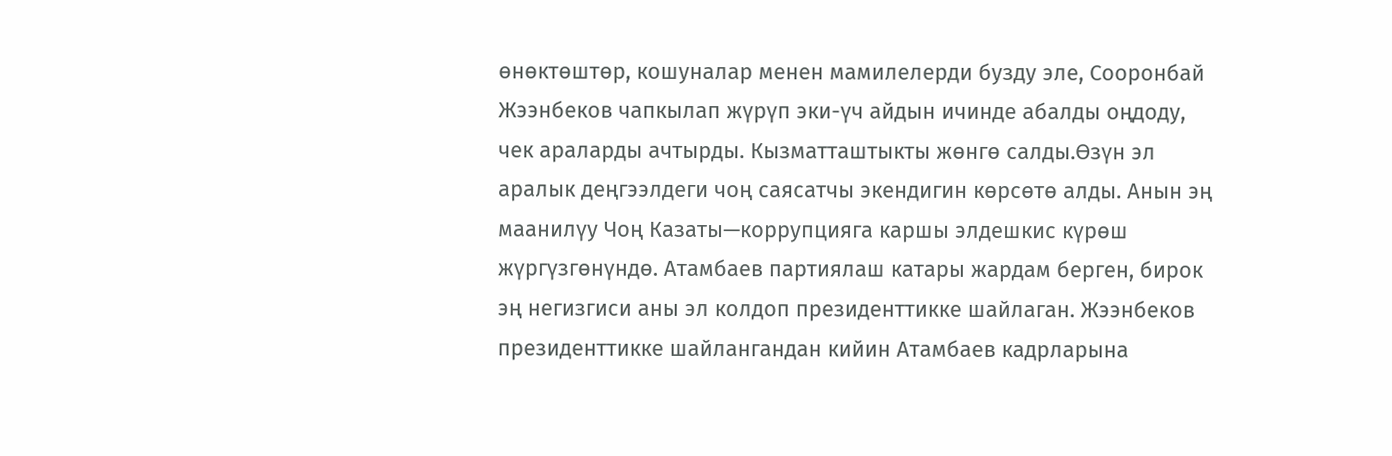өнөктөштөр, кошуналар менен мамилелерди бузду эле, Сооронбай Жээнбеков чапкылап жүрүп эки-үч айдын ичинде абалды оңдоду, чек араларды ачтырды. Кызматташтыкты жөнгө салды.Өзүн эл аралык деңгээлдеги чоң саясатчы экендигин көрсөтө алды. Анын эң маанилүу Чоң Казаты—коррупцияга каршы элдешкис күрөш жүргүзгөнүндө. Атамбаев партиялаш катары жардам берген, бирок эң негизгиси аны эл колдоп президенттикке шайлаган. Жээнбеков президенттикке шайлангандан кийин Атамбаев кадрларына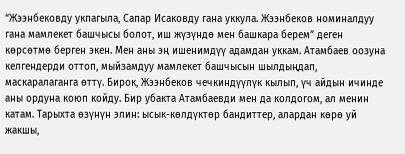“Жээнбековду укпагыла, Сапар Исаковду гана уккула. Жээнбеков номиналдуу гана мамлекет башчысы болот, иш жүзүндө мен башкара берем” деген көрсөтмө берген экен. Мен аны эң ишенимдүү адамдан уккам. Атамбаев оозуна келгендерди оттоп, мыйзамдуу мамлекет башчысын шылдыңдап, маскаралаганга өттү. Бирок, Жээнбеков чечкиндүүлүк кылып, үч айдын ичинде аны ордуна коюп койду. Бир убакта Атамбаевди мен да колдогом, ал менин катам. Тарыхта өзүнүн элин: ысык-көлдүктөр бандиттер, алардан көрө уй жакшы,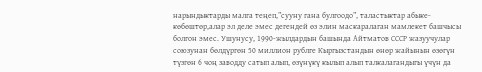нарындыктарды малга теңеп,”сууну гана булгоодо”, таластыктар абыке-көбөштөр,алар эл деле эмес дегендей өз элин маскаралаган мамлекет башчысы болгон эмес. Ушунусу, 1990-жылдардын башында Айтматов СССР жазуучулар союзунан бөлдүргөн 50 миллион рублге Кыргызстандын өнөр жайынын өзөгүн түзгөн 6 чоң заводду сатып алып, өзүнүкү кылып алып талкалагандыгы үчүн да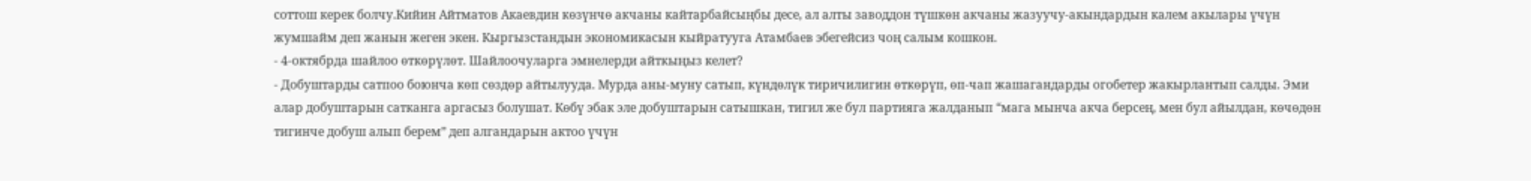соттош керек болчу.Кийин Айтматов Акаевдин көзүнчө акчаны кайтарбайсыңбы десе, ал алты заводдон түшкөн акчаны жазуучу-акындардын калем акылары үчүн жумшайм деп жанын жеген экен. Кыргызстандын экономикасын кыйратууга Атамбаев эбегейсиз чоң салым кошкон.
- 4-октябрда шайлоо өткөрүлөт. Шайлоочуларга эмнелерди айткыңыз келет?
- Добуштарды сатпоо боюнча көп сөздөр айтылууда. Мурда аны-муну сатып, күндөлүк тиричилигин өткөрүп, өп-чап жашагандарды огобетер жакырлантып салды. Эми алар добуштарын сатканга аргасыз болушат. Көбү эбак эле добуштарын сатышкан, тигил же бул партияга жалданып “мага мынча акча берсең, мен бул айылдан, көчөдөн тигинче добуш алып берем” деп алгандарын актоо үчүн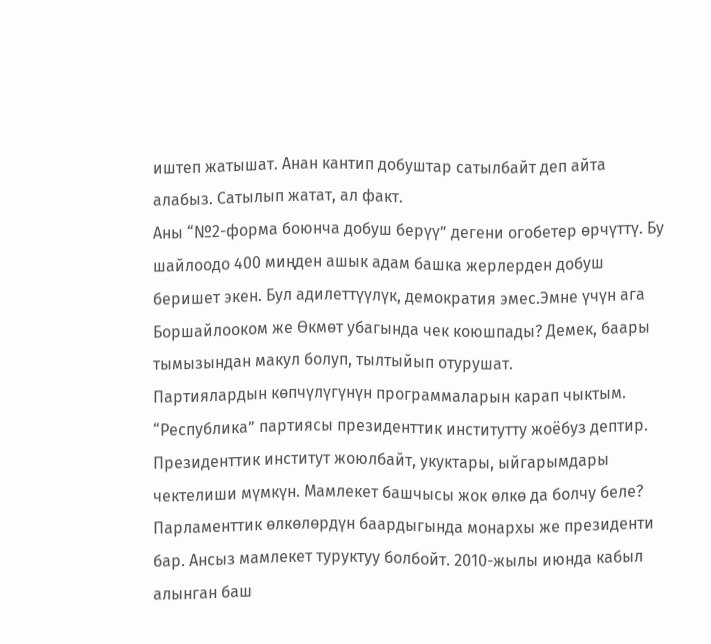иштеп жатышат. Анан кантип добуштар сатылбайт деп айта алабыз. Сатылып жатат, ал факт.
Аны “№2-форма боюнча добуш берүү” дегени огобетер өрчүттү. Бу шайлоодо 400 миңден ашык адам башка жерлерден добуш беришет экен. Бул адилеттүүлүк, демократия эмес.Эмне үчүн ага Боршайлооком же Өкмөт убагында чек коюшпады? Демек, баары тымызындан макул болуп, тылтыйып отурушат.
Партиялардын көпчүлүгүнүн программаларын карап чыктым. “Республика” партиясы президенттик институтту жоёбуз дептир. Президенттик институт жоюлбайт, укуктары, ыйгарымдары чектелиши мүмкүн. Мамлекет башчысы жок өлкө да болчу беле? Парламенттик өлкөлөрдүн баардыгында монархы же президенти бар. Ансыз мамлекет туруктуу болбойт. 2010-жылы июнда кабыл алынган баш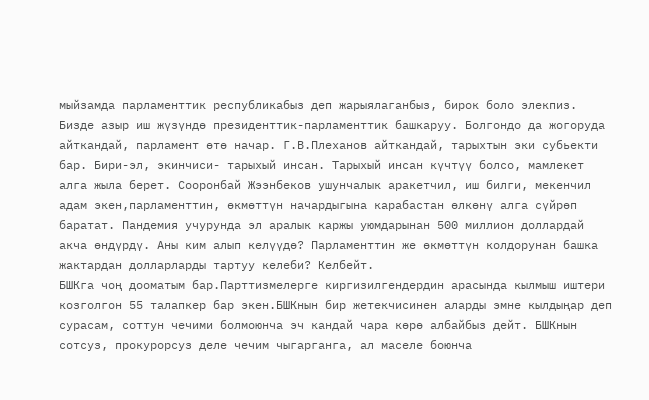мыйзамда парламенттик республикабыз деп жарыялаганбыз, бирок боло элекпиз. Бизде азыр иш жүзүндө президенттик-парламенттик башкаруу. Болгондо да жогоруда айткандай, парламент өтө начар. Г.В.Плеханов айткандай, тарыхтын эки субьекти бар. Бири-эл, экинчиси- тарыхый инсан. Тарыхый инсан күчтүү болсо, мамлекет алга жыла берет. Сооронбай Жээнбеков ушунчалык аракетчил, иш билги, мекенчил адам экен,парламенттин, өкмөттүн начардыгына карабастан өлкөнү алга сүйрөп баратат. Пандемия учурунда эл аралык каржы уюмдарынан 500 миллион доллардай акча өндүрдү. Аны ким алып келүүдө? Парламенттин же өкмөттүн колдорунан башка жактардан долларларды тартуу келеби? Келбейт.
БШКга чоң дооматым бар.Парттизмелерге киргизилгендердин арасында кылмыш иштери козголгон 55 талапкер бар экен.БШКнын бир жетекчисинен аларды эмне кылдыңар деп сурасам, соттун чечими болмоюнча эч кандай чара көрө албайбыз дейт. БШКнын сотсуз, прокурорсуз деле чечим чыгарганга, ал маселе боюнча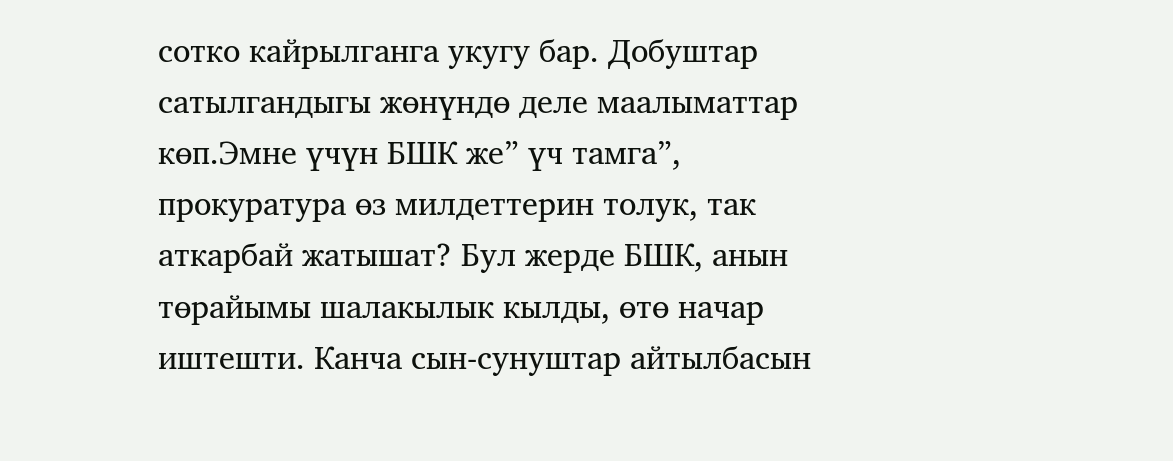сотко кайрылганга укугу бар. Добуштар сатылгандыгы жөнүндө деле маалыматтар көп.Эмне үчүн БШК же” үч тамга”, прокуратура өз милдеттерин толук, так аткарбай жатышат? Бул жерде БШК, анын төрайымы шалакылык кылды, өтө начар иштешти. Канча сын-сунуштар айтылбасын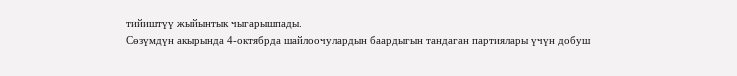тийиштүү жыйынтык чыгарышпады.
Сөзүмдүн акырында 4-октябрда шайлоочулардын баардыгын тандаган партиялары үчүн добуш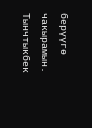берүүгө чакырамын.
Тынчтыкбек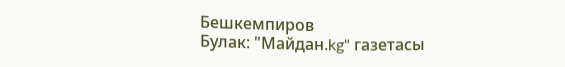Бешкемпиров
Булак: "Майдан.kg" газетасы